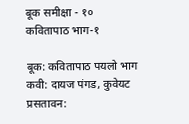बूक समीक्षा - १०
कवितापाठ भाग-१

बूक: कवितापाठ पयलो भाग
कवी: दायज पंगड, कुवेयट
प्रसतावन: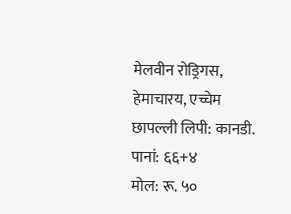मेलवीन रोड्रिगस, हेमाचारय, एच्चेम
छापल्ली लिपी: कानडी.
पानां: ६६+४
मोल: रू. ५०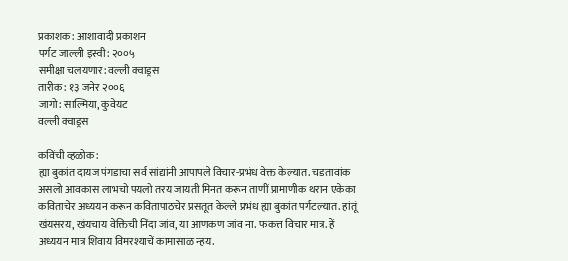प्रकाशक: आशावादी प्रकाशन
पर्गट जाल्ली इस्वी: २००५
समीक्षा चलयणार: वल्ली क्वाड्रस
तारीक: १३ जनेर २००६
जागो: साल्मिया, कुवेयट
वल्ली क्वाड्रस

कविंची व्हळोक:
ह्या बुकांत दायज पंगडाचा सर्व सांद्यांनी आपापले विचार-प्रभंध वेक्त केल्यात. चडतावांक असलो आवकास लाभचो पयलो तरय जायती मिनत करून ताणीं प्रामाणीक थरान एकेका कविताचेर अध्ययन करून कवितापाठचेर प्रसतूत केल्ले प्रभंध ह्या बुकांत पर्गटल्यात. हांतूं खंयसरय, खंयचाय वेक्तिची निंदा जांव, या आणकण जांव ना. फकत्त विचार मात्र. हें अध्ययन मात्र शिवाय विमरश्याचें कामासाळ न्हय.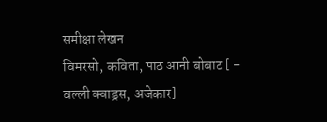समीक्षा लेखन
विमरसो, कविता, पाठ आनी बोबाट [ - वल्ली क्वाड्रस, अजेकार]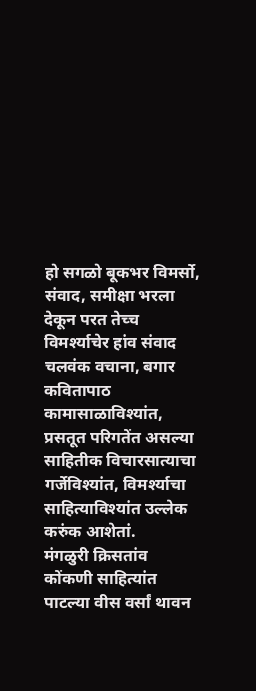हो सगळो बूकभर विमर्सो, संवाद, समीक्षा भरला देकून परत तेच्च विमर्श्याचेर हांव संवाद चलवंक वचाना, बगार कवितापाठ कामासाळाविश्यांत, प्रसतूत परिगतेंत असल्या साहितीक विचारसात्याचा गर्जेविश्यांत, विमर्श्याचा साहित्याविश्यांत उल्लेक करुंक आशेतां.
मंगळुरी क्रिसतांव कोंकणी साहित्यांत पाटल्या वीस वर्सां थावन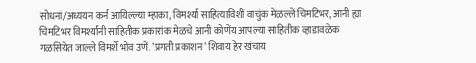सोधनां/अध्ययन कर्न आयिल्ल्या म्हाका, विमर्श्या साहित्याविशीं वाचुंक मेळल्लें चिमटिभर, आनी ह्या चिमटिभर विमर्श्यांनी साहितीक प्रकारांक मेळचे आनी कोणेंय आपल्या साहितीक व्हाडावळेक गळसियेत जाल्ले विमर्शे भोव उणें. ’प्रगती प्रकाशन’ शिवाय हेर खंचाय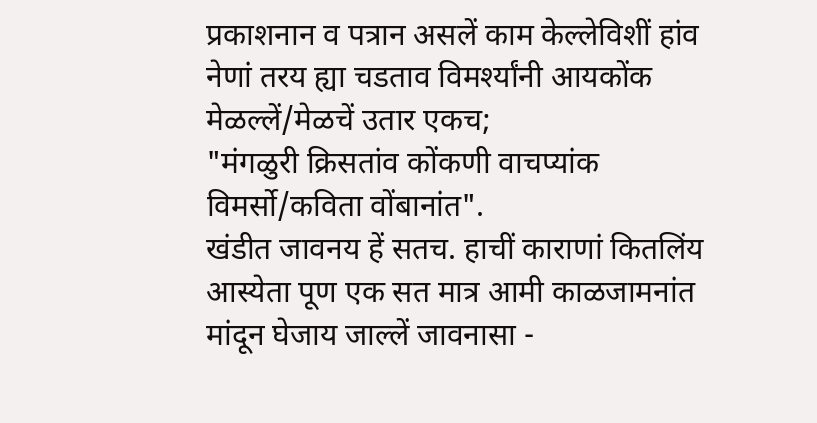प्रकाशनान व पत्रान असलें काम केल्लेविशीं हांव नेणां तरय ह्या चडताव विमर्श्यांनी आयकोंक मेळल्लें/मेळचें उतार एकच;
"मंगळुरी क्रिसतांव कोंकणी वाचप्यांक विमर्सो/कविता वोंबानांत".
खंडीत जावनय हें सतच. हाचीं काराणां कितलिंय आस्येता पूण एक सत मात्र आमी काळजामनांत मांदून घेजाय जाल्लें जावनासा -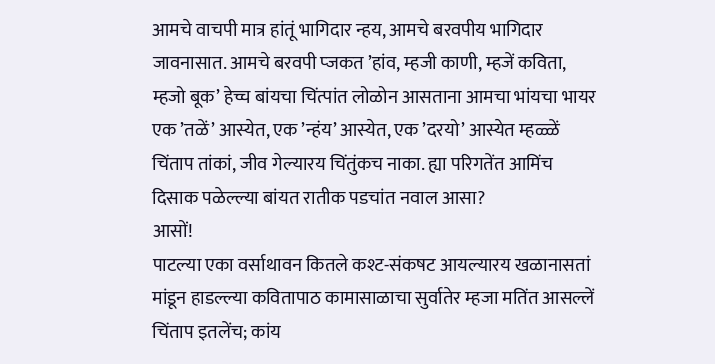आमचे वाचपी मात्र हांतूं भागिदार न्हय, आमचे बरवपीय भागिदार जावनासात. आमचे बरवपी प्जकत ’हांव, म्हजी काणी, म्हजें कविता, म्हजो बूक’ हेच्च बांयचा चिंत्पांत लोळोन आसताना आमचा भांयचा भायर एक ’तळें’ आस्येत, एक ’न्हंय’ आस्येत, एक ’दरयो’ आस्येत म्हळ्ळें चिंताप तांकां, जीव गेल्यारय चिंतुंकच नाका. ह्या परिगतेंत आमिंच दिसाक पळेल्ल्या बांयत रातीक पडचांत नवाल आसा?
आसों!
पाटल्या एका वर्साथावन कितले कश्ट-संकषट आयल्यारय खळानासतां मांडून हाडल्ल्या कवितापाठ कामासाळाचा सुर्वातेर म्हजा मतिंत आसल्लें चिंताप इतलेंच; कांय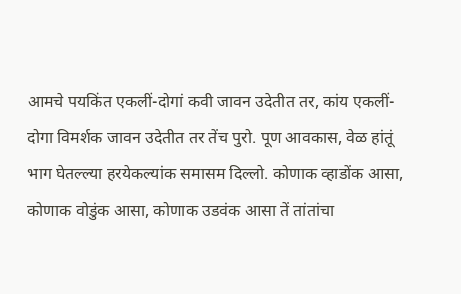आमचे पयकिंत एकलीं-दोगां कवी जावन उदेतीत तर, कांय एकलीं-दोगा विमर्शक जावन उदेतीत तर तेंच पुरो. पूण आवकास, वेळ हांतूं भाग घेतल्ल्या हरयेकल्यांक समासम दिल्लो. कोणाक व्हाडोंक आसा, कोणाक वोडुंक आसा, कोणाक उडवंक आसा तें तांतांचा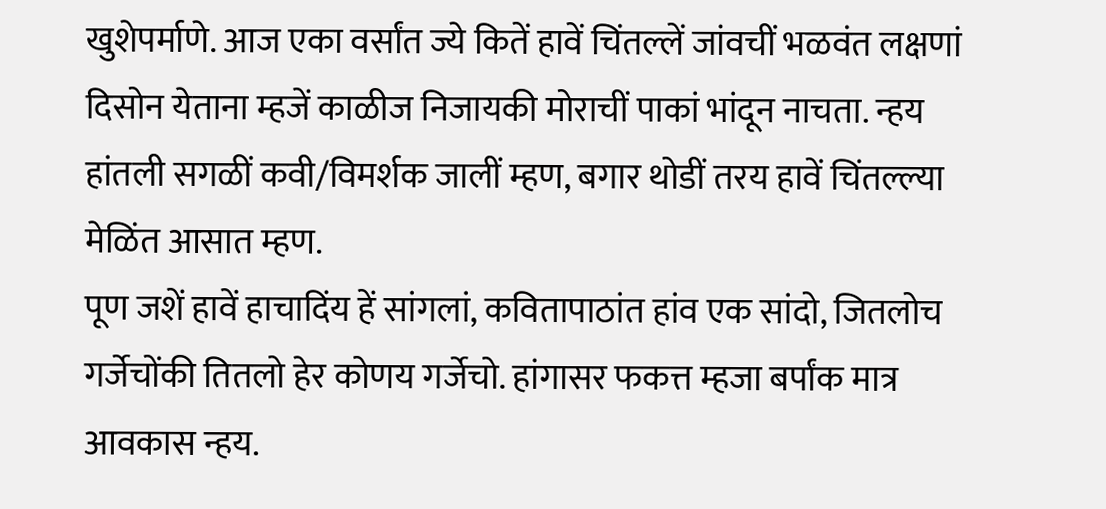खुशेपर्माणे. आज एका वर्सांत ज्ये कितें हावें चिंतल्लें जांवचीं भळवंत लक्षणां दिसोन येताना म्हजें काळीज निजायकी मोराचीं पाकां भांदून नाचता. न्हय हांतली सगळीं कवी/विमर्शक जालीं म्हण, बगार थोडीं तरय हावें चिंतल्ल्या मेळिंत आसात म्हण.
पूण जशें हावें हाचादिंय हें सांगलां, कवितापाठांत हांव एक सांदो, जितलोच गर्जेचोंकी तितलो हेर कोणय गर्जेचो. हांगासर फकत्त म्हजा बर्पांक मात्र आवकास न्हय.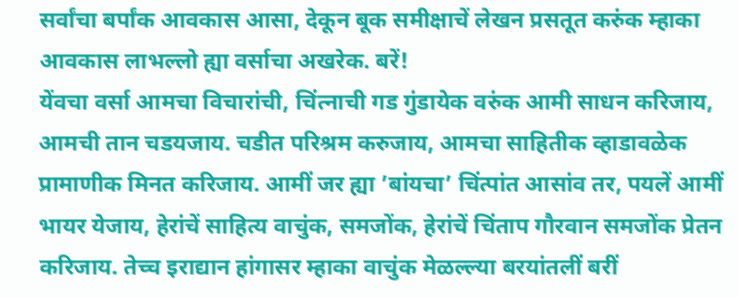सर्वांचा बर्पांक आवकास आसा, देकून बूक समीक्षाचें लेखन प्रसतूत करुंक म्हाका आवकास लाभल्लो ह्या वर्साचा अखरेक. बरें!
येंवचा वर्सा आमचा विचारांची, चिंत्नाची गड गुंडायेक वरुंक आमी साधन करिजाय, आमची तान चडयजाय. चडीत परिश्रम करुजाय, आमचा साहितीक व्हाडावळेक प्रामाणीक मिनत करिजाय. आमीं जर ह्या ’बांयचा’ चिंत्पांत आसांव तर, पयलें आमीं भायर येजाय, हेरांचें साहित्य वाचुंक, समजोंक, हेरांचें चिंताप गौरवान समजोंक प्रेतन करिजाय. तेच्च इराद्यान हांगासर म्हाका वाचुंक मेळल्ल्या बरयांतलीं बरीं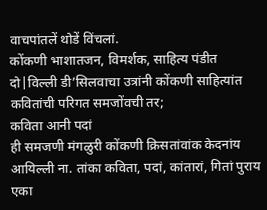वाचपांतलें थोडें विंचलां.
कोंकणी भाशातजन, विमर्शक, साहित्य पंडीत दो|विल्ली डी’सिलवाचा उत्रांनी कोंकणी साहित्यांत कवितांची परिगत समजोंवची तर;
कविता आनी पदां
ही समजणी मंगळुरी कोंकणी क्रिसतांवांक केदनांय आयिल्ली ना. तांका कविता, पदां, कांतारां, गितां पुराय एका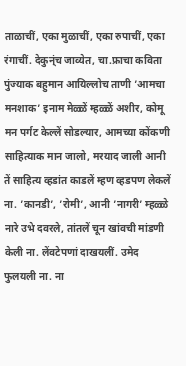ताळाचीं, एका मुळाचीं, एका रुपाचीं, एका रंगाचीं. देकुन्ंच जाव्येत, चा.फ्राचा कविता पुंज्याक बहुमान आयिल्लोच ताणी ’आमचा मनशाक’ इनाम मेळ्ळें म्हळ्ळें अशीर, कोमू मन पर्गट केल्लें सोडल्यार, आमच्या कोंकणी साहित्याक मान जालो, मरयाद जाली आनी तें साहित्य व्हडांत काडलें म्हण व्हडपण लेकलें ना. ’कानडी’, ’रोमी’, आनी ’नागरी’ म्हळ्ळे नारे उभे दवरले, तांतलें चून खांवची मांडणी केली ना. लेंवटेपणां दाखयलीं. उमेद फुलयली ना. ना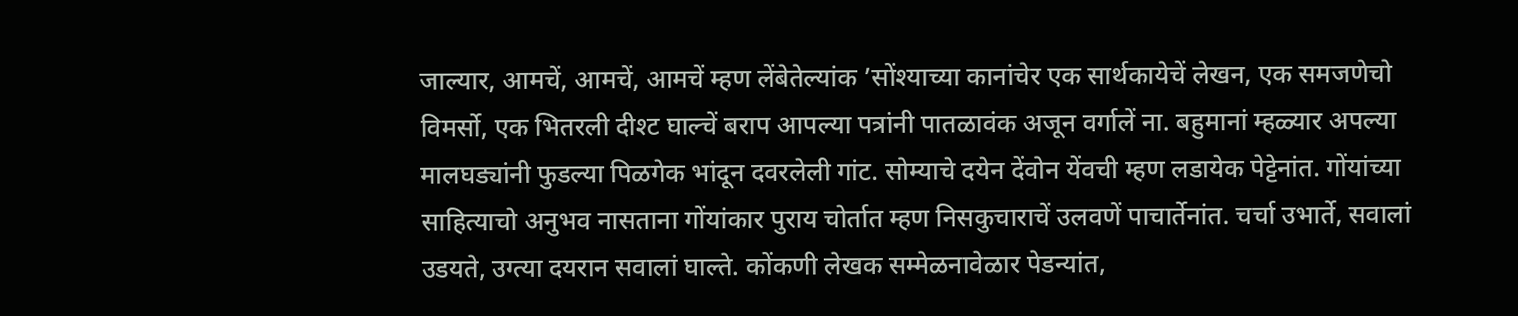जाल्यार, आमचें, आमचें, आमचें म्हण लेंबेतेल्यांक ’सोंश्याच्या कानांचेर एक सार्थकायेचें लेखन, एक समजणेचो विमर्सो, एक भितरली दीश्ट घाल्चें बराप आपल्या पत्रांनी पातळावंक अजून वर्गालें ना. बहुमानां म्हळ्यार अपल्या मालघड्यांनी फुडल्या पिळगेक भांदून दवरलेली गांट. सोम्याचे दयेन देंवोन येंवची म्हण लडायेक पेट्टेनांत. गोंयांच्या साहित्याचो अनुभव नासताना गोंयांकार पुराय चोर्तात म्हण निसकुचाराचें उलवणें पाचार्तेनांत. चर्चा उभार्ते, सवालां उडयते, उग्त्या दयरान सवालां घाल्ते. कोंकणी लेखक सम्मेळनावेळार पेडन्यांत,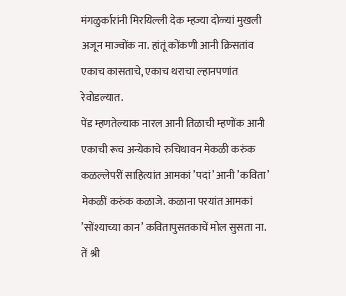मंगळुर्कारांनी मिरयिल्ली देक म्हज्या दोळ्यां मुखली अजून माज्वोंक ना. हांतूं कोंकणी आनी क्रिसतांव एकाच कासताचे, एकाच थराचा ल्हानपणांत रेवोडल्यात.
पेंड म्हणतेल्याक नारल आनी तिळाची म्हणोंक आनी एकाची रूच अन्येकाचे रुचिथावन मेकळी करुंक कळल्लेपरीं साहित्यांत आमकां ’पदां’ आनी ’कविता’ मेकळीं करुंक कळाजे. कळाना परयांत आमकां ’सोंश्याच्या कान’ कवितापुसतकाचें मोल सुसता ना. तें श्री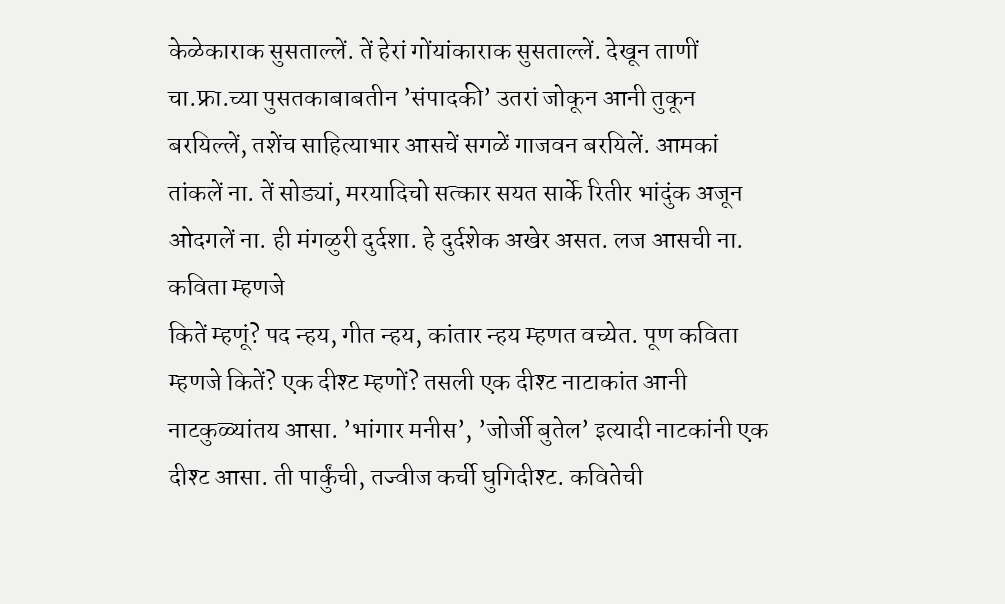केळेकाराक सुसताल्लें. तें हेरां गोंयांकाराक सुसताल्लें. देखून ताणीं चा.फ्रा.च्या पुसतकाबाबतीन ’संपादकी’ उतरां जोकून आनी तुकून बरयिल्लें, तशेंच साहित्याभार आसचें सगळें गाजवन बरयिलें. आमकां तांकलें ना. तें सोड्यां, मरयादिचो सत्कार सयत सार्के रितीर भांदुंक अजून ओदगलें ना. ही मंगळुरी दुर्दशा. हे दुर्दशेक अखेर असत. लज आसची ना.
कविता म्हणजे
कितें म्हणूं? पद न्हय, गीत न्हय, कांतार न्हय म्हणत वच्येत. पूण कविता म्हणजे कितें? एक दीश्ट म्हणों? तसली एक दीश्ट नाटाकांत आनी नाटकुळ्यांतय आसा. ’भांगार मनीस’, ’जोर्जी बुतेल’ इत्यादी नाटकांनी एक दीश्ट आसा. ती पार्कुंची, तज्वीज कर्ची घुगिदीश्ट. कवितेची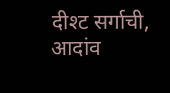दीश्ट सर्गाची, आदांव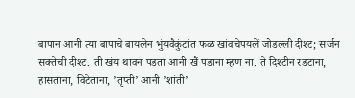बापान आनी त्या बापाचे बायलेन भुंयवैकुंटांत फळ खांवचेपयलें जोडल्ली दीश्ट; सर्जन सक्तेची दीश्ट. ती खंय थावन पडता आनी खैं पडाना म्हण ना. ते दिश्टीन रडटाना, हासताना, विटेताना, ’तृप्ती’ आनी ’शांती’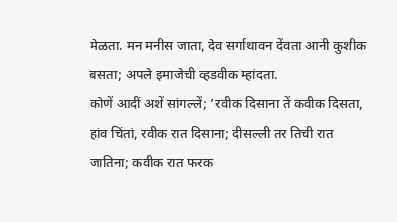मेळता. मन मनीस जाता, देव सर्गाथावन देंवता आनी कुशीक बसता; अपले इमाजेची व्हडवीक म्हांदता.
कोणें आदीं अशें सांगल्लें; ’रवीक दिसाना तें कवीक दिसता, हांव चिंतां, रवीक रात दिसाना; दीसल्ली तर तिची रात जातिना; कवीक रात फरक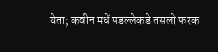येता; कवीन मधें पडल्लेकडे तसलो फरक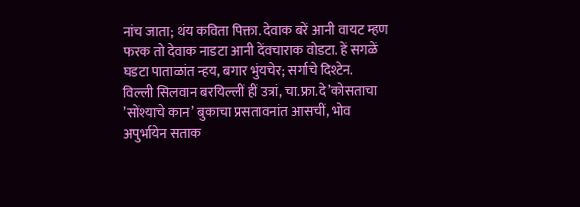नांच जाता; थंय कविता पिक्ता. देवाक बरें आनी वायट म्हण फरक तो देवाक नाडटा आनी देंवचाराक वोडटा. हें सगळें घडटा पाताळांत न्हय, बगार भुंयचेर; सर्गाचे दिश्टेन.
विल्ली सिलवान बरयिल्लीं हीं उत्रां, चा.फ्रा.दे’कोसताचा ’सोंश्याचे कान’ बुकाचा प्रसतावनांत आसचीं, भोव अपुर्भायेन सताक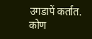उगडापें कर्तात. कोण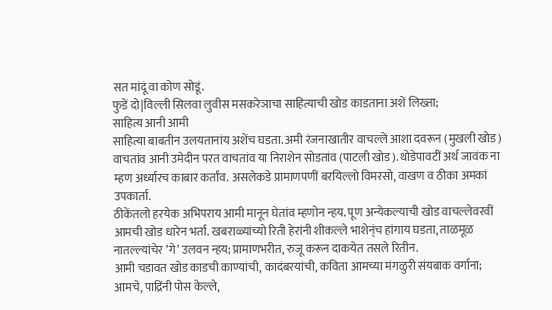सत मांदूं वा कोण सोडूं.
फुडें दो|विल्ली सिलवा लुवीस मसकरेञाचा साहित्याची खोड काडताना अशें लिख्ता;
साहित्य आनी आमी
साहित्या बाबतीन उलयतानांय अशेंच घडता. अमी रंजनाखातीर वाचल्लें आशा दवरून (मुखली खोड) वाचतांव आनी उमेदीन परत वाचतांव या निराशेन सोडतांव (पाटली खोड). थोडेपावटीं अर्थ जावंक ना म्हण अर्ध्यारच काबार कर्तांव. असलेकडे प्रामाणपणीं बरयिल्लो विमरसो, वाखण व ठीका अमकां उपकार्ता.
ठीकेंतलो हरयेक अभिपराय आमी मानून घेतांव म्हणोन न्हय. पूण अन्येकल्याची खोड वाचल्लेवरवीं आमची खोड धारेन भर्ता. खबराळ्यांच्यो रिती हेरांनी शीकल्ले भाशेन्ंच हांगाय घडता, ताळमूळ नातल्ल्यांचेर ’गे’ उलवन न्हय; प्रामाणभरीत, रुजू करून दाकयेत तसले रितीन.
आमी चडावत खोड काडची काण्यांची, कादंबरयांची, कविता आमच्या मंगळुरी संयबाक वर्गाना; आमचे, पाद्रिंनी पोस केल्ले,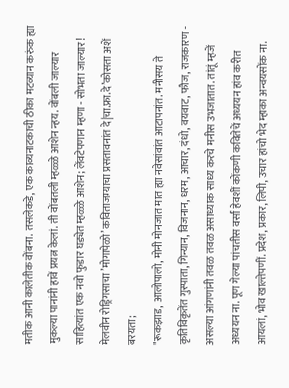मतीक आनी कालेतीक वोंबना. तसलेकडे, एक काव्यनाटकाची ठीका मटव्यान करुंक ह्या मुकल्या पानांनी हावें प्रयत्न केलां. ती वोंबतली म्हळ्ळे आशेन न्हय. वोंबली जाल्यार साहित्यांत एक नवो फुडार घड्येत म्हळ्ळे आशेन; लेंवटेपणान म्हणा - सोभता जाल्यार!
मेलवीन रोड्रिगसाचा ’मोगापेळो’ कविताजम्याचा प्रसतावनांत दे|चा.फ्रा.दे’कोसता अशें बरयता;
"रूकझाड, आलोपालो, मोनी मोनजात मात ह्या नवेसांवांत आटापनांत. मनीसय ते कृतिविकृतेंत गुस्पाता, गिन्यान, विजनान, धरम, आचार, दंधो, वयवाट, फौज, राजकारण - असल्या आंगणांनी तवळ तवळ असाध्याक साध्य करचे मनीस उभजातात. तांतूं म्हजें अध्ययन ना. पूण गेल्या पांचतीस वर्सां हेवशीं कोंकणी कवितेचें अध्ययन हांव करीत आयलां, भोव खाल्तेपणीं. प्रदेश, प्रकार, लिपी, उचार हांचो भेद म्हाका अन्वयसोंक ना.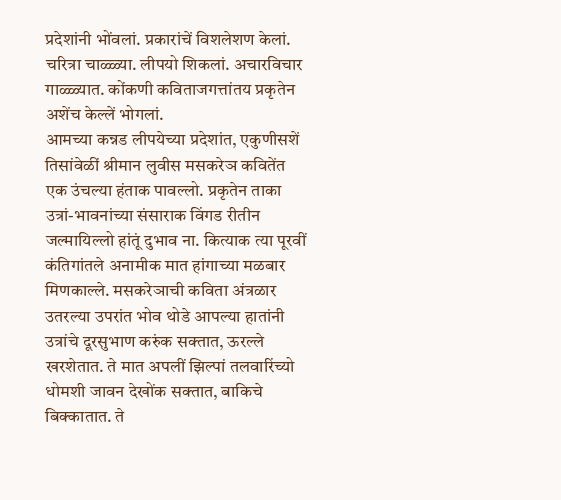प्रदेशांनी भोंवलां. प्रकारांचें विशलेशण केलां. चरित्रा चाळ्ळ्या. लीपयो शिकलां. अचारविचार गाळ्ळ्यात. कोंकणी कविताजगत्तांतय प्रकृतेन अशेंच केल्लें भोगलां.
आमच्या कन्नड लीपयेच्या प्रदेशांत, एकुणीसशें तिसांवेळीं श्रीमान लुवीस मसकरेञ कवितेंत एक उंचल्या हंताक पावल्लो. प्रकृतेन ताका उत्रां-भावनांच्या संसाराक विंगड रीतीन जल्मायिल्लो हांतूं दुभाव ना. कित्याक त्या पूरवीं कंतिगांतले अनामीक मात हांगाच्या मळबार मिणकाल्ले. मसकरेञाची कविता अंत्रळार उतरल्या उपरांत भोव थोडे आपल्या हातांनी उत्रांचे दूरसुभाण करुंक सक्तात, ऊरल्ले खरशेतात. ते मात अपलीं झिल्पां तलवारिंच्यो धोमशी जावन देखोंक सक्तात, बाकिचे बिक्कातात. ते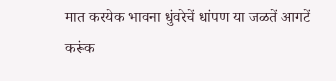मात करयेक भावना धुंवरेचें धांपण या जळतें आगटें करूंक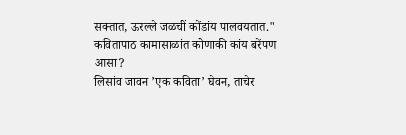सक्तात, ऊरल्ले जळचीं कोंडांय पालवयतात."
कवितापाठ कामासाळांत कोणाकी कांय बरेंपण आसा?
लिसांव जावन ’एक कविता’ घेवन, ताचेर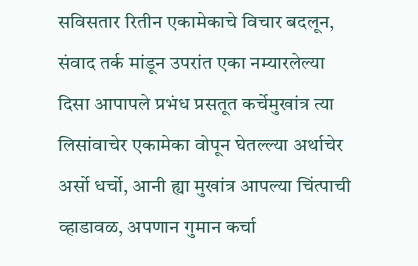सविसतार रितीन एकामेकाचे विचार बदलून, संवाद तर्क मांडून उपरांत एका नम्यारलेल्या दिसा आपापले प्रभंध प्रसतूत कर्चेमुखांत्र त्या लिसांवाचेर एकामेका वोपून घेतल्ल्या अर्थाचेर अर्सो धर्चो, आनी ह्या मुखांत्र आपल्या चिंत्पाची व्हाडावळ, अपणान गुमान कर्चा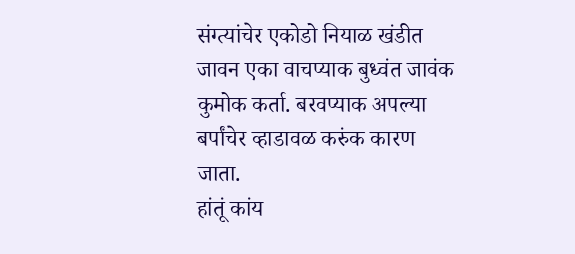संग्त्यांचेर एकोडो नियाळ खंडीत जावन एका वाचप्याक बुध्वंत जावंक कुमोक कर्ता. बरवप्याक अपल्या बर्पांचेर व्हाडावळ करुंक कारण जाता.
हांतूं कांय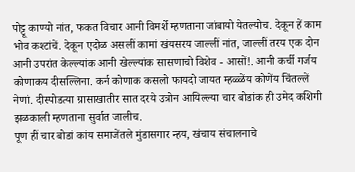पोट्टू काण्यो नांत, फकत विचार आनी विमर्शे म्हणताना जांबायो येतल्योच. देकून हें काम भोव कश्टांचें. देकून एदोळ असलीं कामां खंयसरय जाल्लीं नांत, जाल्लीं तरय एक दोन आनी उपरांत केल्ल्यांक आनी खेल्ल्यांक सासणाचो विशेव - आसों!. आनी कर्ची गर्जय कोणाकय दीसल्लिना. कर्न कोणाक कसलो फायदो जायत म्हळ्ळेंय कोणेंय चिंतल्लें नेणां. दीस्पोडत्या ग्रासाखातीर सात दरये उत्रोन आयिल्ल्या चार बोडांक ही उमेद कशिगी झळकाली म्हणताना सुर्वात जालीच.
पूण हीं चार बोडां कांय समाजेंतले मुंडासगार न्हय, खंचाय संचालनाचे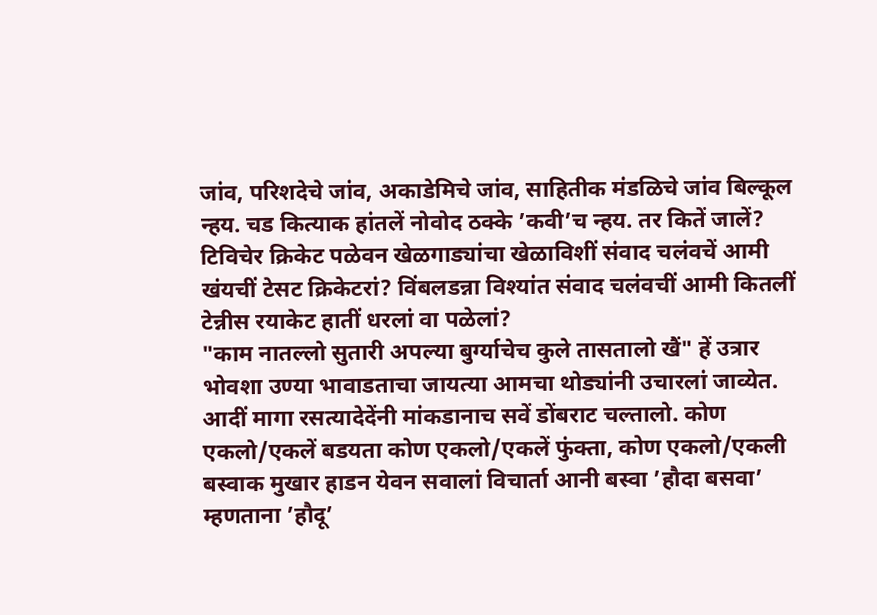जांव, परिशदेचे जांव, अकाडेमिचे जांव, साहितीक मंडळिचे जांव बिल्कूल न्हय. चड कित्याक हांतलें नोवोद ठक्के ’कवी’च न्हय. तर कितें जालें? टिविचेर क्रिकेट पळेवन खेळगाड्यांचा खेळाविशीं संवाद चलंवचें आमी खंयचीं टेसट क्रिकेटरां? विंबलडन्ना विश्यांत संवाद चलंवचीं आमी कितलीं टेन्नीस रयाकेट हातीं धरलां वा पळेलां?
"काम नातल्लो सुतारी अपल्या बुर्ग्याचेच कुले तासतालो खैं" हें उत्रार भोवशा उण्या भावाडताचा जायत्या आमचा थोड्यांनी उचारलां जाव्येत. आदीं मागा रसत्यादेदेंनी मांकडानाच सवें डोंबराट चल्तालो. कोण एकलो/एकलें बडयता कोण एकलो/एकलें फुंक्ता, कोण एकलो/एकली बस्वाक मुखार हाडन येवन सवालां विचार्ता आनी बस्वा ’हौदा बसवा’ म्हणताना ’हौदू’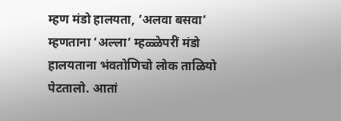म्हण मंडो हालयता, ’अलवा बसवा’ म्हणताना ’अल्ला’ म्हळ्ळेपरीं मंडो हालयताना भंवतोणिचो लोक ताळियो पेटतालो. आतां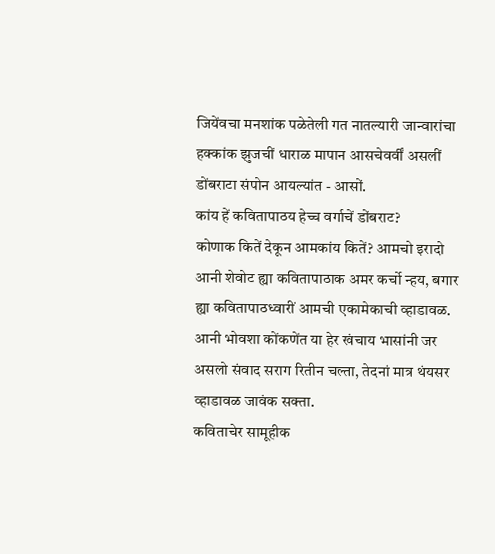जियेंवचा मनशांक पळेतेली गत नातल्यारी जान्वारांचा हक्कांक झुजचीं धाराळ मापान आसचेवर्वीं असलीं डोंबराटा संपोन आयल्यांत - आसों.
कांय हें कवितापाठय हेच्च वर्गाचें डोंबराट?
कोणाक कितें देकून आमकांय कितें? आमचो इरादो आनी शेवोट ह्या कवितापाठाक अमर कर्चो न्हय, बगार ह्या कवितापाठध्वारीं आमची एकामेकाची व्हाडावळ. आनी भोवशा कोंकणेंत या हेर खंचाय भासांनी जर असलो संवाद सराग रितीन चल्ता, तेदनां मात्र थंयसर व्हाडावळ जावंक सक्ता.
कविताचेर सामूहीक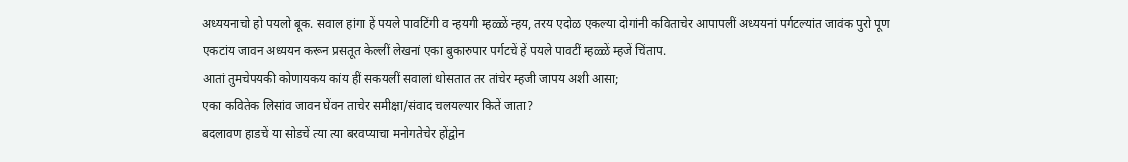अध्ययनाचो हो पयलो बूक. सवाल हांगा हें पयले पावटिंगी व न्हयगी म्हळ्ळें न्हय, तरय एदोळ एकल्या दोगांनी कविताचेर आपापलीं अध्ययनां पर्गटल्यांत जावंक पुरो पूण एकटांय जावन अध्ययन करून प्रसतूत केल्लीं लेखनां एका बुकारुपार पर्गटचें हें पयले पावटीं म्हळ्ळें म्हजें चिंताप.
आतां तुमचेपयकी कोणायकय कांय हीं सकयलीं सवालां धोसतात तर तांचेर म्हजी जापय अशी आसा;
एका कवितेक लिसांव जावन घेंवन ताचेर समीक्षा/संवाद चलयल्यार कितें जाता?
बदलावण हाडचें या सोडचें त्या त्या बरवप्याचा मनोगतेचेर होंद्वोन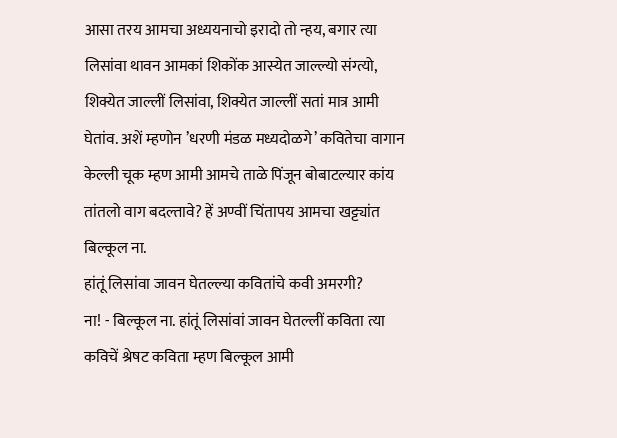आसा तरय आमचा अध्ययनाचो इरादो तो न्हय, बगार त्या लिसांवा थावन आमकां शिकोंक आस्येत जाल्ल्यो संग्त्यो, शिक्येत जाल्लीं लिसांवा, शिक्येत जाल्लीं सतां मात्र आमी घेतांव. अशें म्हणोन ’धरणी मंडळ मध्यदोळगे’ कवितेचा वागान केल्ली चूक म्हण आमी आमचे ताळे पिंजून बोबाटल्यार कांय तांतलो वाग बदल्तावे? हें अण्वीं चिंतापय आमचा खट्ट्यांत बिल्कूल ना.
हांतूं लिसांवा जावन घेतल्ल्या कवितांचे कवी अमरगी?
ना! - बिल्कूल ना. हांतूं लिसांवां जावन घेतल्लीं कविता त्या कविचें श्रेषट कविता म्हण बिल्कूल आमी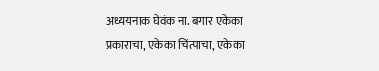अध्ययनाक घेवंक ना. बगार एकेका प्रकाराचा, एकेका चिंत्पाचा, एकेका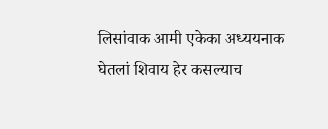लिसांवाक आमी एकेका अध्ययनाक घेतलां शिवाय हेर कसल्याच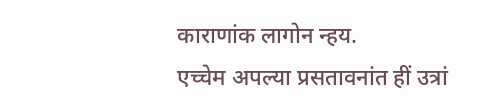काराणांक लागोन न्हय.
एच्चेम अपल्या प्रसतावनांत हीं उत्रां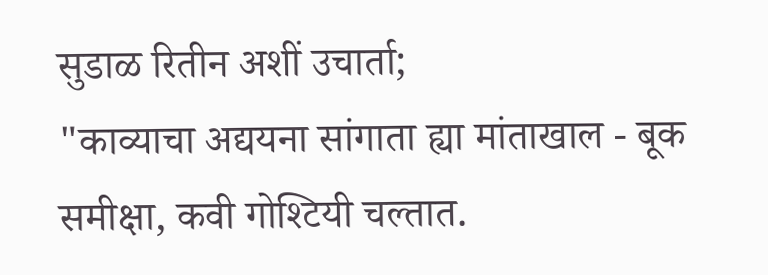सुडाळ रितीन अशीं उचार्ता;
"काव्याचा अद्ययना सांगाता ह्या मांताखाल - बूक समीक्षा, कवी गोश्टियी चल्तात.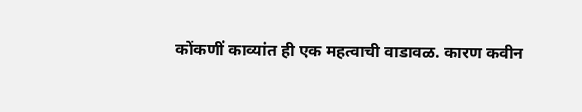कोंकणीं काव्यांत ही एक महत्वाची वाडावळ. कारण कवीन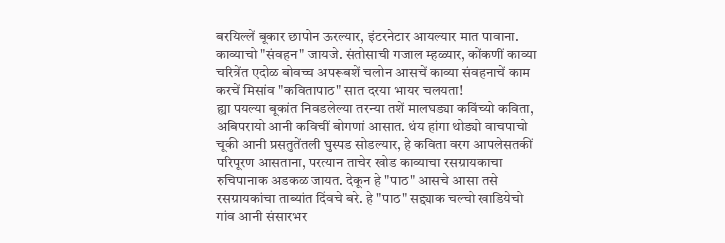बरयिल्लें बूकार छापोन ऊरल्यार, इंटरनेटार आयल्यार मात पावाना. काव्याचो "संवहन" जायजे. संतोसाची गजाल म्हळ्यार, कोंकणीं काव्या चरित्रेंत एदोळ बोवच्च अपरूबशें चलोन आसचें काव्या संवहनाचें काम करचें मिसांव "कवितापाठ" सात दरया भायर चलयता!
ह्या पयल्या बूकांत निवडलेल्या तरन्या तशें मालघड्या कविंच्यो कविता, अबिपरायो आनी कविचीं बोगणां आसात. थंय हांगा थोड्यो वाचपाचो चूकी आनी प्रसतुतेंतली घुस्पड सोडल्यार, हे कविता वरग आपलेसतकीं परिपूरण आसताना, परत्यान ताचेर खोड काव्याचा रसग्रायकाचा रुचिपानाक अडकळ जायत. देकून हे "पाठ" आसचे आसा तसे रसग्रायकांचा ताब्यांत दिंवचे बरे. हे "पाठ" सद्द्याक चल्चो खाडियेचो गांव आनी संसारभर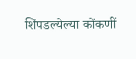शिंपडल्येल्या कोंकणीं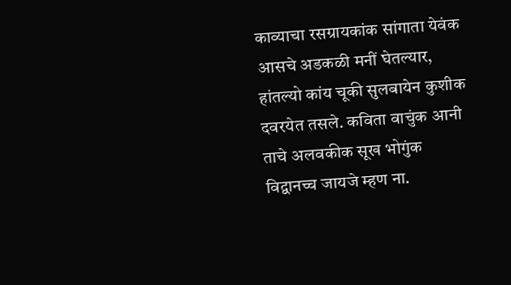काव्याचा रसग्रायकांक सांगाता येवंक आसचे अडकळी मनीं घेतल्यार, हांतल्यो कांय चूकी सुलबायेन कुशीक दवरयेत तसले. कविता वाचुंक आनी ताचे अलवकीक सूख भोगुंक विद्वानच्च जायजे म्हण ना.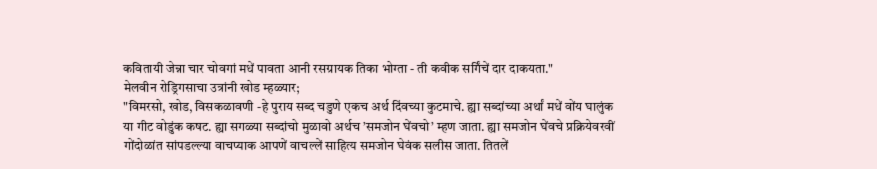कवितायी जेन्ना चार चोवगां मधें पावता आनी रसग्रायक तिका भोग्ता - ती कवीक सर्गिंचें दार दाकयता."
मेलवीन रोड्रिगसाचा उत्रांनी खोड म्हळ्यार;
"विमरसो, खोड, विसकळावणी -हे पुराय सब्द चडुणे एकच अर्थ दिंवच्या कुटमाचे. ह्या सब्दांच्या अर्थां मधें वोंय घालुंक या गीट वोडुंक कषट. ह्या सगळ्या सब्दांचो मुळावो अर्थच ’समजोन घेंवचो’ म्हण जाता. ह्या समजोन घेंवचे प्रक्रियेवरवीं गोंदोळांत सांपडल्ल्या वाचप्याक आपणें वाचल्लें साहित्य समजोन घेवंक सलीस जाता. तितलें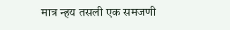मात्र न्हय तसली एक समजणी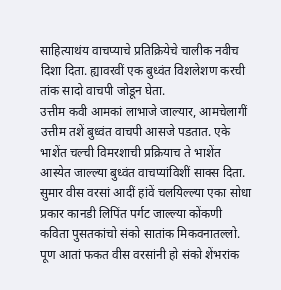साहित्याथंय वाचप्याचे प्रतिक्रियेचे चालीक नवीच दिशा दिता. ह्यावरवीं एक बुध्वंत विशलेशण करची तांक सादो वाचपी जोडून घेता.
उत्तीम कवी आमकां लाभाजे जाल्यार, आमचेलागीं उत्तीम तशें बुध्वंत वाचपी आसजे पडतात. एके भाशेंत चल्ची विमरशाची प्रक्रियाच ते भाशेंत आस्येत जाल्ल्या बुध्वंत वाचप्यांविशीं साक्स दिता. सुमार वीस वरसां आदीं हांवें चलयिल्ल्या एका सोधा प्रकार कानडी लिपिंत पर्गट जाल्ल्या कोंकणी कविता पुसतकांचो संको सातांक मिकवनातल्लो. पूण आतां फकत वीस वरसांनी हो संको शेंभरांक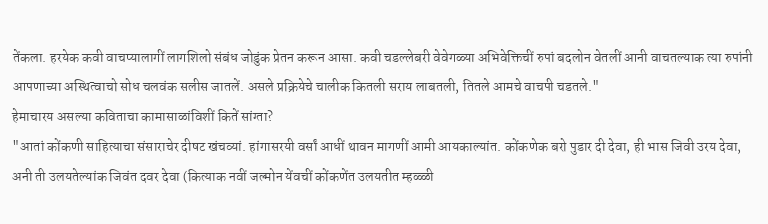तेंकला. हरयेक कवी वाचप्यालागीं लागशिलो संबंध जोडुंक प्रेतन करून आसा. कवी चडल्लेबरी वेवेगळ्या अभिवेक्तिचीं रुपां बदलोन वेतलीं आनी वाचतल्याक त्या रुपांनी आपणाच्या अस्थित्वाचो सोध चलवंक सलीस जातलें. असले प्रक्रियेचे चालीक कितली सराय लाबतली, तितले आमचे वाचपी चडतले."
हेमाचारय असल्या कविताचा कामासाळांविशीं कितें सांग्ता?
"आतां कोंकणी साहित्याचा संसाराचेर दीषट खंचव्यां. हांगासरयी वर्सां आधीं थावन मागणीं आमी आयकाल्यांत. कोंकणेक बरो पुडार दी देवा, ही भास जिवी उरय देवा, अनी ती उलयतेल्यांक जिवंत दवर देवा (कित्याक नवीं जल्मोन येंवचीं कोंकणेंत उलयतीत म्हळ्ळी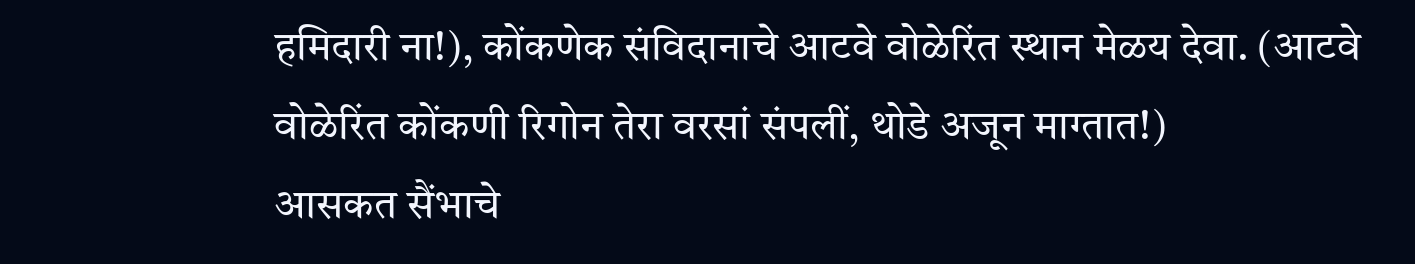हमिदारी ना!), कोंकणेक संविदानाचे आटवे वोळेरिंत स्थान मेळय देवा. (आटवे वोळेरिंत कोंकणी रिगोन तेरा वरसां संपलीं, थोडे अजून माग्तात!)
आसकत सैंभाचे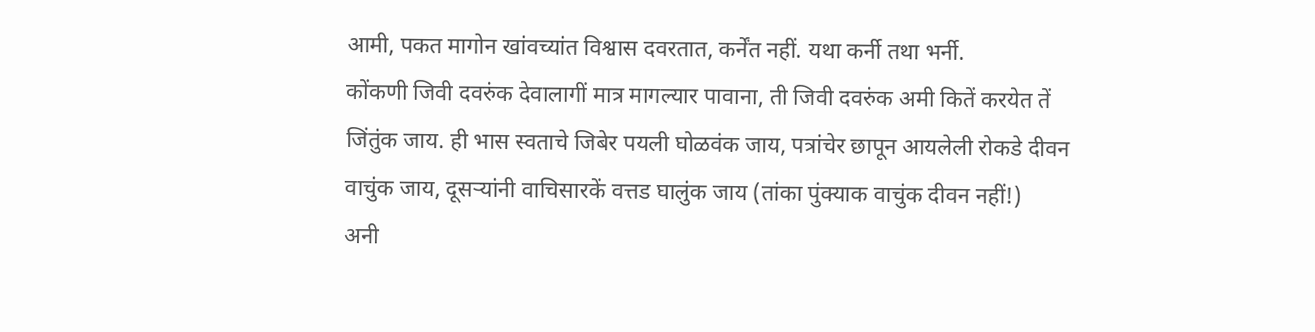आमी, पकत मागोन खांवच्यांत विश्वास दवरतात, कर्नेंत नहीं. यथा कर्नी तथा भर्नी.
कोंकणी जिवी दवरुंक देवालागीं मात्र मागल्यार पावाना, ती जिवी दवरुंक अमी कितें करयेत तें जिंतुंक जाय. ही भास स्वताचे जिबेर पयली घोळवंक जाय, पत्रांचेर छापून आयलेली रोकडे दीवन वाचुंक जाय, दूसऱ्यांनी वाचिसारकें वत्तड घालुंक जाय (तांका पुंक्याक वाचुंक दीवन नहीं!)
अनी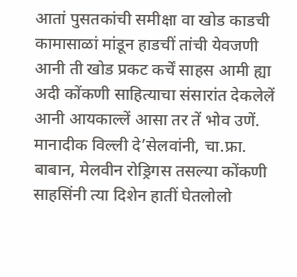आतां पुसतकांची समीक्षा वा खोड काडची कामासाळां मांडून हाडचीं तांची येवजणी आनी ती खोड प्रकट कर्चें साहस आमी ह्या अदी कोंकणी साहित्याचा संसारांत देकलेलें आनी आयकाल्लें आसा तर तें भोव उणें. मानादीक विल्ली दे’सेलवांनी, चा.फ्रा. बाबान, मेलवीन रोड्रिगस तसल्या कोंकणी साहसिंनी त्या दिशेन हातीं घेतलोलो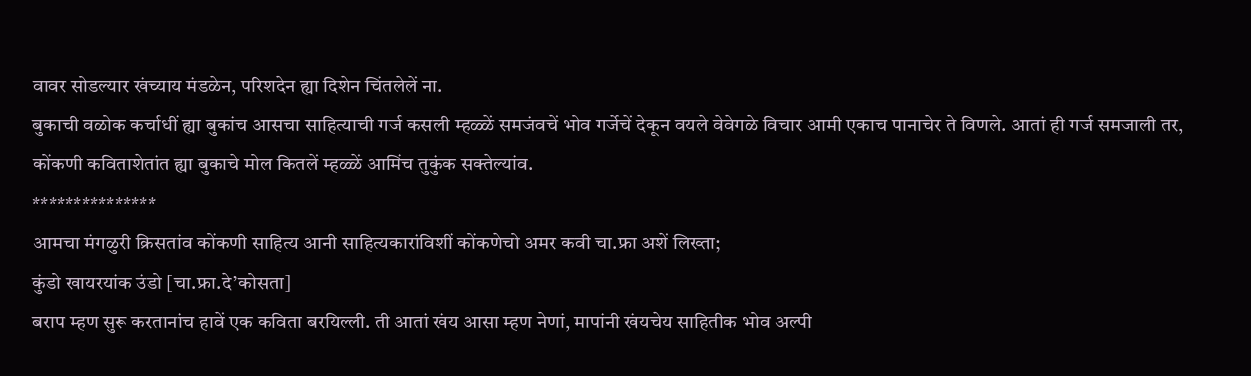वावर सोडल्यार खंच्याय मंडळेन, परिशदेन ह्या दिशेन चिंतलेलें ना.
बुकाची वळोक कर्चाधीं ह्या बुकांच आसचा साहित्याची गर्ज कसली म्हळ्ळें समजंवचें भोव गर्जेचें देकून वयले वेवेगळे विचार आमी एकाच पानाचेर ते विणले. आतां ही गर्ज समजाली तर, कोंकणी कविताशेतांत ह्या बुकाचे मोल कितलें म्हळ्ळें आमिंच तुकुंक सक्तेल्यांव.
***************
आमचा मंगळुरी क्रिसतांव कोंकणी साहित्य आनी साहित्यकारांविशीं कोंकणेचो अमर कवी चा.फ्रा अशें लिख्ता;
कुंडो खायरयांक उंडो [चा.फ्रा.दे’कोसता]
बराप म्हण सुरू करतानांच हावें एक कविता बरयिल्ली. ती आतां खंय आसा म्हण नेणां, मापांनी खंयचेय साहितीक भोव अल्पी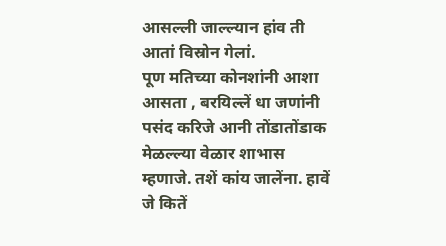आसल्ली जाल्ल्यान हांव ती आतां विस्रोन गेलां.
पूण मतिच्या कोनशांनी आशा आसता , बरयिल्लें धा जणांनी पसंद करिजे आनी तोंडातोंडाक मेळल्ल्या वेळार शाभास म्हणाजे. तशें कांय जालेंना. हावें जे कितें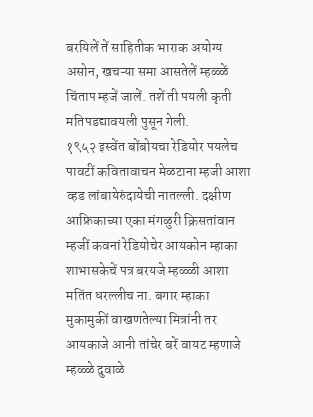बरयिलें तें साहितीक भाराक अयोग्य असोन, खचऱ्या समा आसतेलें म्हळ्ळें चिंताप म्हजें जालें. तशें ती पयली कृती मतिपडद्यावयली पुसून गेली.
१९५२ इस्वेंत बोंबोयचा रेडियोर पयलेच पावटीं कवितावाचन मेळटाना म्हजी आशा व्हड लांबायेरुंदायेची नातल्ली. दक्षीण आफ्रिकाच्या एका मंगळुरी क्रिसतांवान म्हजीं कवनां रेडियोचेर आयकोन म्हाका शाभासकेचें पत्र बरयजे म्हळ्ळी आशा मतिंत धरल्लीच ना. बगार म्हाका मुकामुकीं वाखणतेल्या मित्रांनी तर आयकाजे आनी तांचेर बरें वायट म्हणाजे म्हळ्ळे दुवाळे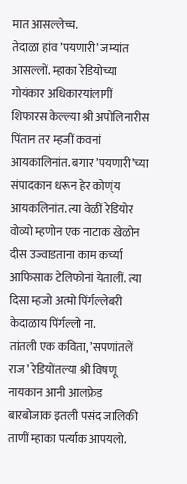मात आसल्लेच्च.
तेदाळा हांव ’पयणारी’ जम्यांत आसल्लों. म्हाका रेडियोच्या गोयंकार अधिकारयांलागीं शिफारस केल्ल्या श्री अपोलिनारीस पिंतान तर म्हजीं कवनां आयकालिनांत. बगार ’पयणारी’च्या संपादकान धरून हेर कोण्ंय आयकलिनांत. त्या वेळीं रेडियोर वोव्यो म्हणोन एक नाटाक खेळोन दीस उज्वाडताना काम कर्च्या आफिसाक टेलिफोनां येतालीं. त्या दिसा म्हजो अत्मो पिंर्गल्लेबरी केदाळाय पिंर्गल्लो ना.
तांतली एक कविता, ’सपणांतलें राज’ रेडियोंतल्या श्री विषणू नायकान आनी आलफ्रेड बारबोजाक इतली पसंद जालिकी ताणीं म्हाका पर्त्याक आपयलो.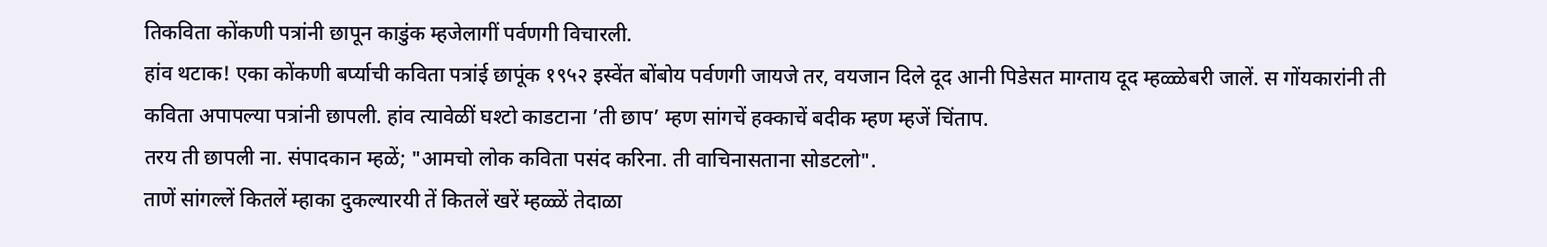तिकविता कोंकणी पत्रांनी छापून काडुंक म्हजेलागीं पर्वणगी विचारली.
हांव थटाक! एका कोंकणी बर्प्याची कविता पत्रांई छापूंक १९५२ इस्वेंत बोंबोय पर्वणगी जायजे तर, वयजान दिले दूद आनी पिडेसत माग्ताय दूद म्हळ्ळेबरी जालें. स गोंयकारांनी ती कविता अपापल्या पत्रांनी छापली. हांव त्यावेळीं घश्टो काडटाना ’ती छाप’ म्हण सांगचें हक्काचें बदीक म्हण म्हजें चिंताप.
तरय ती छापली ना. संपादकान म्हळें; "आमचो लोक कविता पसंद करिना. ती वाचिनासताना सोडटलो".
ताणें सांगल्लें कितलें म्हाका दुकल्यारयी तें कितलें खरें म्हळ्ळें तेदाळा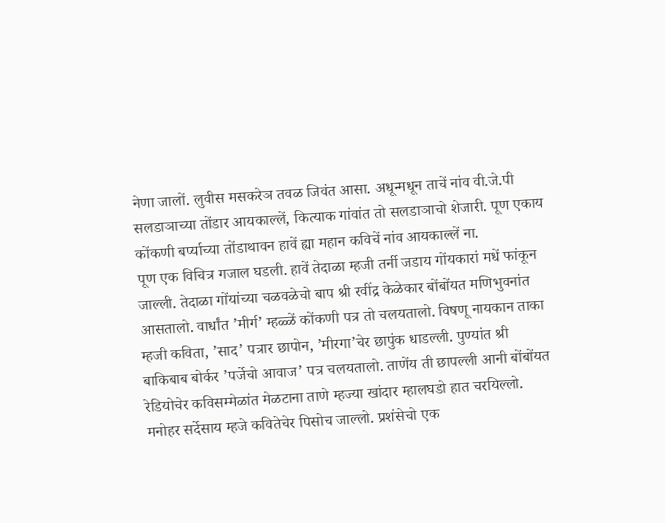नेणा जालों. लुवीस मसकरेञ तवळ जिवंत आसा. अधून्मधून ताचें नांव वी.जे.पी सलडाञाच्या तोंडार आयकाल्लें, कित्याक गांवांत तो सलडाञाचो शेजारी. पूण एकाय कोंकणी बर्प्याच्या तोंडाथावन हावें ह्या महान कविचें नांव आयकाल्लें ना.
पूण एक विचित्र गजाल घडली. हावें तेदाळा म्हजी तर्नी जडाय गोंयकारां मधें फांकून जाल्ली. तेदाळा गोंयांच्या चळवळेचो बाप श्री रवींद्र केळेकार बोंबोंयत मणिभुवनांत आसतालो. वार्धांत ’मीर्ग’ म्हळ्ळें कोंकणी पत्र तो चलयतालो. विषणू नायकान ताका म्हजी कविता, ’साद’ पत्रार छापोन, ’मीरगा’चेर छापुंक धाडल्ली. पुण्यांत श्री बाकिबाब बोर्कर ’पर्जेचो आवाज’ पत्र चलयतालो. ताणेंय ती छापल्ली आनी बोंबोंयत रेडियोचेर कविसम्मेळांत मेळटाना ताणे म्हज्या खांदार म्हालघडो हात चरयिल्लो. मनोहर सर्देसाय म्हजे कवितेचेर पिसोच जाल्लो. प्रशंसेचो एक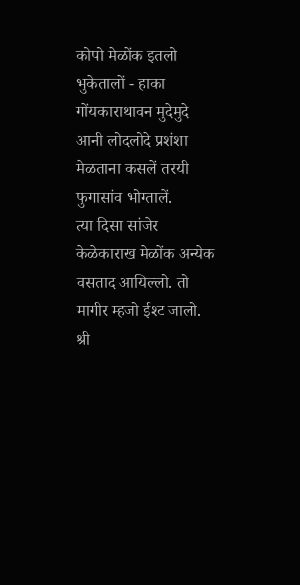कोपो मेळोंक इतलो भुकेतालों - हाका गोंयकाराथावन मुदेमुदे आनी लोदलोदे प्रशंशा मेळताना कसलें तरयी फुगासांव भोग्तालें.
त्या दिसा सांजेर केळेकाराख मेळोंक अन्येक वसताद आयिल्लो. तो मागीर म्हजो ईश्ट जालो. श्री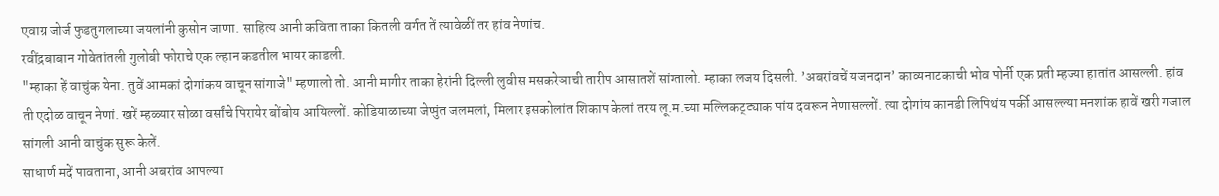एवाग्र जोर्ज फुडतुगलाच्या जयलांनी कुसोन जाणा. साहित्य आनी कविता ताका कितली वर्गत तें त्यावेळीं तर हांव नेणांच.
रवींद्रबाबान गोवेतांतली गुलोबी फोराचे एक ल्हान कडतील भायर काडली.
"म्हाका हें वाचुंक येना. तुवें आमकां दोगांकय वाचून सांगाजे" म्हणालो तो. आनी मागीर ताका हेरांनी दिल्ली लुवीस मसकरेञाची तारीप आसातशें सांग्तालो. म्हाका लजय दिसली. ’अबरांवचें यजनदान’ काव्यनाटकाची भोव पोर्नी एक प्रती म्हज्या हातांत आसल्ली. हांव ती एदोळ वाचून नेणां. खरें म्हळ्यार सोळा वर्सांचे पिरायेर बोंबोय आयिल्लों. कोडियाळाच्या जेप्पुंत जलमलां, मिलार इसकोलांत शिकाप केलां तरय लू.म.च्या मल्लिकट्ट्याक पांय दवरून नेणासल्लों. त्या दोगांय कानडी लिपिथंय पर्की आसल्ल्या मनशांक हावें खरी गजाल सांगली आनी वाचुंक सुरू केलें.
साधार्ण मदें पावताना, आनी अबरांव आपल्या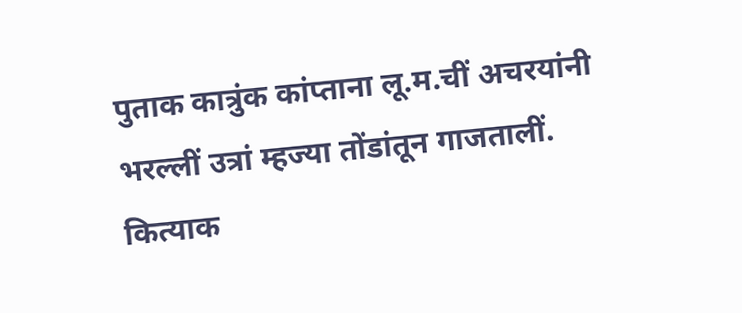पुताक कात्रुंक कांप्ताना लू.म.चीं अचरयांनी भरल्लीं उत्रां म्हज्या तोंडांतून गाजतालीं. कित्याक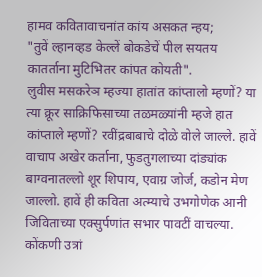हामव कवितावाचनांत कांय असकत न्हय;
"तुवें ल्हानव्हड केल्लें बोकडेचें पील सयतय
कातर्ताना मुटिभितर कांपत कोयती".
लुवीस मसकरेञ म्हज्या हातांत कांप्तालो म्हणों? या त्या क्रूर साक्रिफिसाच्या तळमळ्यांनी म्हजे हात कांप्ताले म्हणों? रवींद्रबाबाचे दोळे वोले जाल्ले. हावें वाचाप अखेर कर्ताना, फुडतुगलाच्या दांड्यांक बाग्वनातल्लो शूर शिपाय, एवाग्र जोर्ज, कडोन मेण जाल्लो. हावें ही कविता अत्म्याचे उभगोणेक आनी जिविताच्या एक्सुर्पणांत सभार पावटीं वाचल्या. कोंकणी उत्रां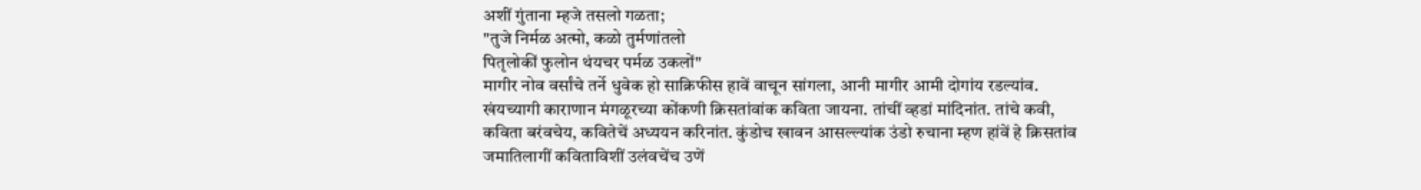अशीं गुंताना म्हजे तसलो गळता;
"तुजे निर्मळ अत्मो, कळो तुर्मणांतलो
पितृलोकीं फुलोन थंयचर पर्मळ उकलों"
मागीर नोव वर्सांचे तर्ने धुवेक हो साक्रिफीस हावें वाचून सांगला, आनी मागीर आमी दोगांय रडल्यांव.
खंयच्यागी काराणान मंगळूरच्या कोंकणी क्रिसतांवांक कविता जायना. तांचीं व्हडां मांदिनांत. तांचे कवी, कविता बरंवचेय, कवितेचें अध्ययन करिनांत. कुंडोच खावन आसल्ल्यांक उंडो रुचाना म्हण हांवें हे क्रिसतांव जमातिलागीं कविताविशीं उलंवचेंच उणें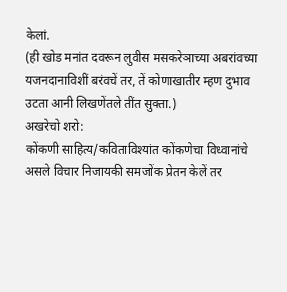केलां.
(ही खोड मनांत दवरून लुवीस मसकरेञाच्या अबरांवच्या यजनदानाविशीं बरंवचें तर, तें कोणाखातीर म्हण दुभाव उटता आनी लिखणेंतले तींत सुक्ता.)
अखरेचो शरो:
कोंकणी साहित्य/कविताविश्यांत कोंकणेचा विध्वानांचे असले विचार निजायकी समजोंक प्रेतन केलें तर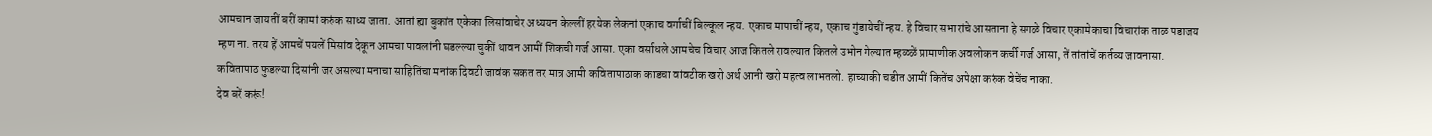आमचान जायतीं बरीं कामां करुंक साध्य जाता. आतां ह्या बुकांत एकेका लिसांवाचेर अध्ययन केल्लीं हरयेक लेकनां एकाच वर्गाचीं बिल्कूल न्हय. एकाच मापाचीं न्हय, एकाच गुंडायेचीं न्हय. हे विचार सभारांचे आसताना हे सगळे विचार एकामेकाचा विचारांक ताळ पडाजय म्हण ना. तरय हें आमचें पयलें मिसांव देकून आमचा पावलांनी घडल्ल्या चुकीं थावन आमीं शिकची गर्ज आसा. एका वर्साधले आमचेच विचार आज कितले रावल्यात कितले उभोन गेल्यात म्हळ्ळें प्रामाणीक अवलोकन कर्ची गर्ज आसा, तें तांतांचें कर्तव्य जावनासा.
कवितापाठ फुडल्या दिसांनी जर असल्या मनाचा साहितिंचा मनांक दिवटी जावंक सकत तर मात्र आमी कवितापाठाक काडचा वांवटीक खरो अर्थ आनी खरो महत्व लाभतलो. हाच्याकी चडीत आमीं कितेंच अपेक्षा करुंक वेचेंच नाका.
देव बरें करूं!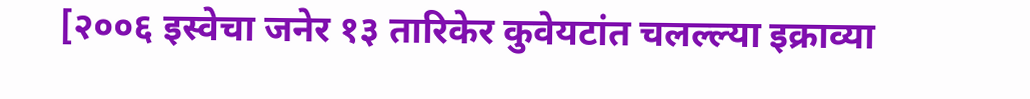[२००६ इस्वेचा जनेर १३ तारिकेर कुवेयटांत चलल्ल्या इक्राव्या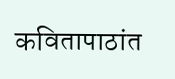कवितापाठांत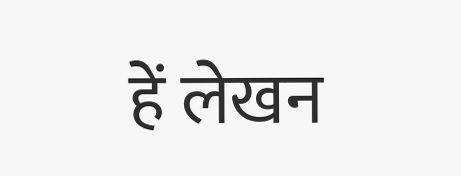हें लेखन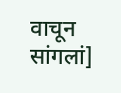वाचून सांगलां]